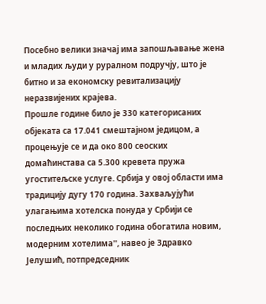Посебно велики значај има запошљавање жена и младих људи у руралном подручју, што је битно и за економску ревитализацију неразвијених крајева.
Прошле године било је 330 категорисаних објеката са 17.041 смештајном једицом, а процењује се и да око 800 сеоских домаћинстава са 5.300 кревета пружа угоститељске услуге. Србија у овој области има традицију дугу 170 година. Захваљујући улагањима хотелска понуда у Србији се последњих неколико година обогатила новим, модерним хотелима'', навео је Здравко Јелушић, потпредседник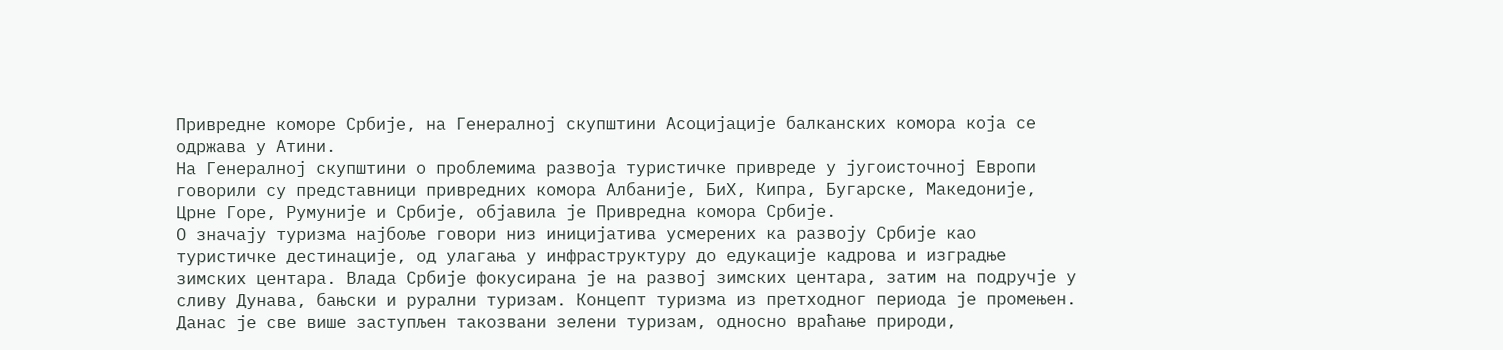Привредне коморе Србије, на Генералној скупштини Асоцијације балканских комора која се одржава у Атини.
На Генералној скупштини о проблемима развоја туристичке привреде у југоисточној Европи говорили су представници привредних комора Албаније, БиХ, Кипра, Бугарске, Македоније, Црне Горе, Румуније и Србије, објавила је Привредна комора Србије.
О значају туризма најбоље говори низ иницијатива усмерених ка развоју Србије као туристичке дестинације, од улагања у инфраструктуру до едукације кадрова и изградње зимских центара. Влада Србије фокусирана је на развој зимских центара, затим на подручје у сливу Дунава, бањски и рурални туризам. Концепт туризма из претходног периода је промењен. Данас је све више заступљен такозвани зелени туризам, односно враћање природи,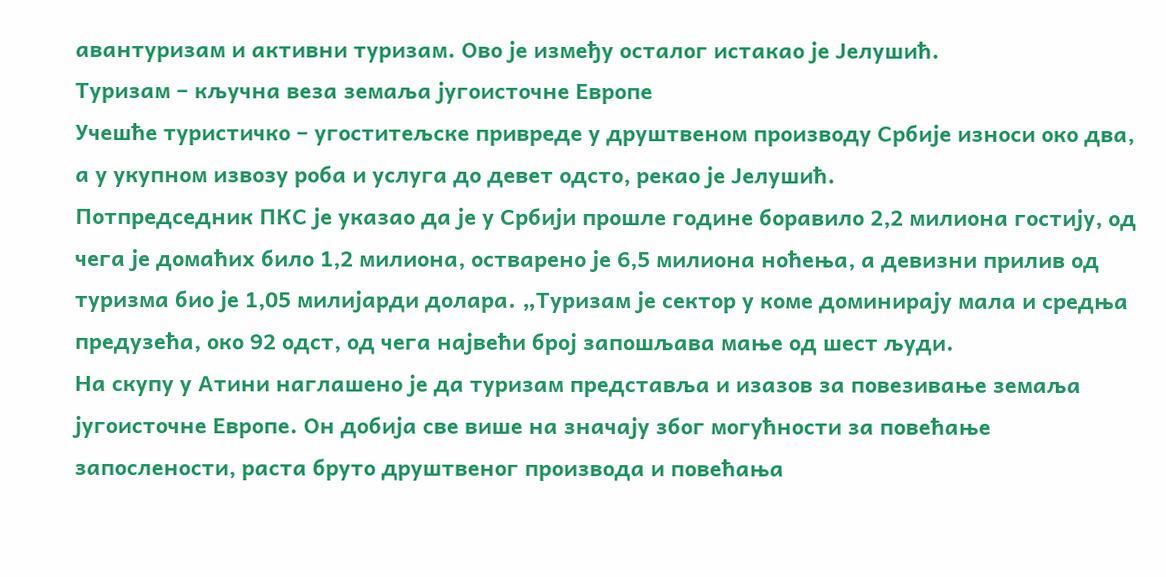авантуризам и активни туризам. Ово је између осталог истакао је Јелушић.
Туризам – кључна веза земаља југоисточне Европе
Учешће туристичко – угоститељске привреде у друштвеном производу Србије износи око два, а у укупном извозу роба и услуга до девет одсто, рекао је Јелушић.
Потпредседник ПКС је указао да је у Србији прошле године боравило 2,2 милиона гостију, од чега је домаћих било 1,2 милиона, остварено је 6,5 милиона ноћења, а девизни прилив од туризма био је 1,05 милијарди долара. „Туризам је сектор у коме доминирају мала и средња предузећа, око 92 одст, од чега највећи број запошљава мање од шест људи.
На скупу у Атини наглашено је да туризам представља и изазов за повезивање земаља југоисточне Европе. Он добија све више на значају због могућности за повећање запослености, раста бруто друштвеног производа и повећања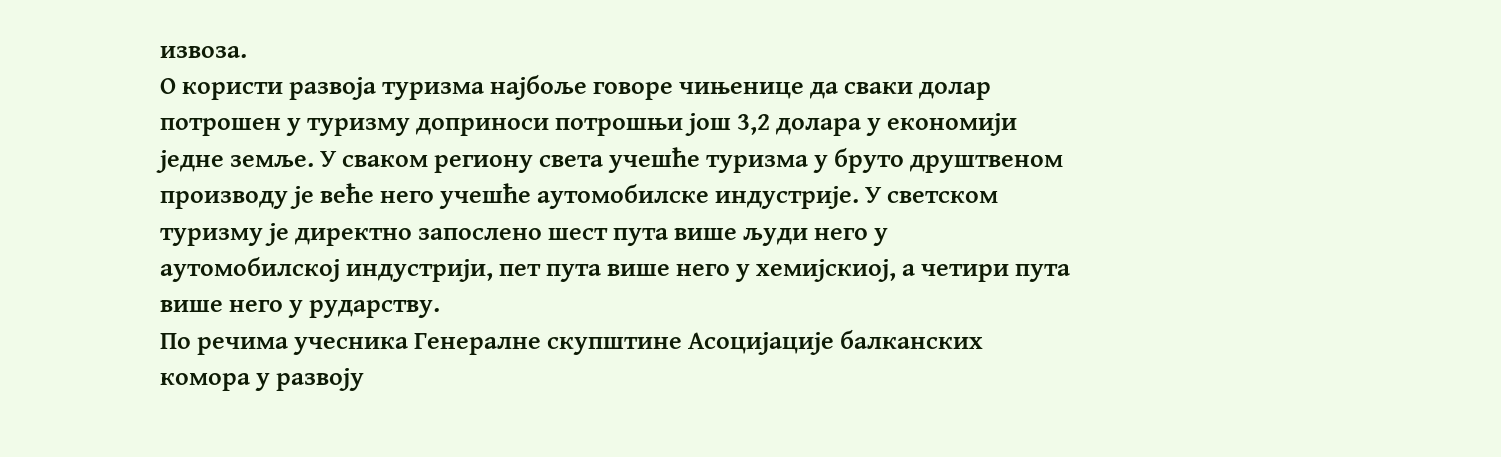извоза.
О користи развоја туризма најбоље говоре чињенице да сваки долар потрошен у туризму доприноси потрошњи још 3,2 долара у економији једне земље. У сваком региону света учешће туризма у бруто друштвеном производу је веће него учешће аутомобилске индустрије. У светском туризму је директно запослено шест пута више људи него у аутомобилској индустрији, пет пута више него у хемијскиој, а четири пута више него у рударству.
По речима учесника Генералне скупштине Асоцијације балканских комора у развоју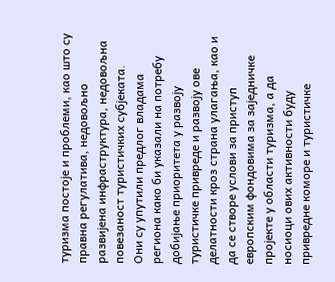туризма постоје и проблеми, као што су правна регулатива, недовољно развијена инфраструктура, недовољна повезаност туристичких субјеката.
Они су упутили предлог владама региона како би указали на потребу добијање приоритета у развоју туристичке привреде и развоју ове делатности кроз страна улагања, као и да се створе услови за приступ европским фондовима за заједничке пројекте у области туризма, а да носиоци ових активности буду привредне коморе и туристичке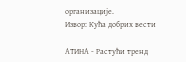организације.
Извор: Кућа добрих вести

АТИНА - Растући тренд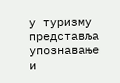у туризму представља упознавање и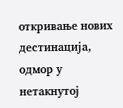откривање нових дестинација, одмор у нетакнутој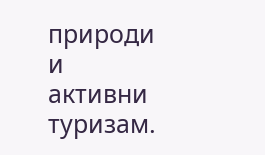природи и активни туризам.